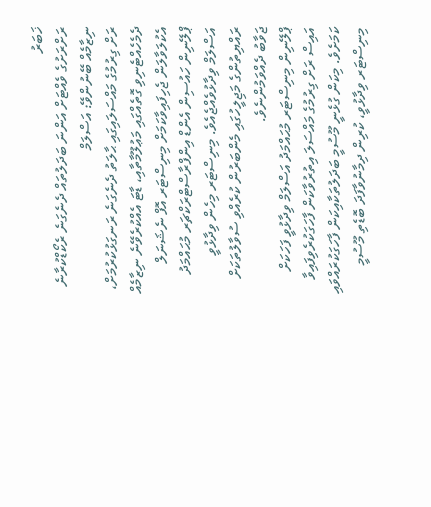ޚަބަރު
ރަށްރަށުގެ ވެއްޓަށް އަންނަ ބަދަލުތައް ދެނެގަނެ ރެކޯޑްކުރާނެ ނިޒާމެއް ބޭނުންވޭ: އަސްލަމް
ރަށް ގިރުމުގެ މައްސަލައިގައި ޙާލަތު ދެނެގަނެ ރަނގަޅުކުރުމަށް، ދެމެހެއްޓެނިވި ގޮތެއްގައި މަޢުލޫމާތާއި، ޑާޓަ އެއްކުރެވޭނެ ނިޒާމެއް އެކުލަވާލަން ޖެހިފައިވާކަމަށް މިނިސްޓަރ އޮފް ނެޝަނަލް ޕްލޭނިން ހައުސިން އެންޑް އިންފްރާސްޓްރަކްޗަރ މުޙައްމަދު އަސްލަމް ވިދާޅުވެއްޖެއެވެ. މިނިސްޓަރ މިހެން ވިދާޅުވީ ރައްޔިތުންގެ މަޖިލީހުގައި މެންބަރުން ކުރެއްވި ސުވާލުތަކަށް ޖަވާބު ދެއްވަމުންނެވެ.
ޕްލޭނިން މިނިސްޓަރ މުޙައްމަދު އަސްލަމް ވިދާޅުވީ ފަހަކަށް އައިސް ރަށް ގިރުމުގެ މައްސަލަ އިތުރުވާކަން ފާހަގަކުރެވިފައިވާ ކަމަށެވެ. މިކަން ގުޅެނީ މޫސުމީ ބަދަލުތަކާއިކަން ފާހަގަކުރައްވައި މިނިސްޓަރ ވިދާޅުވީ، ކުރިން ދިމާނުވާފަދަ ބޮޑެތި މޫސުމީ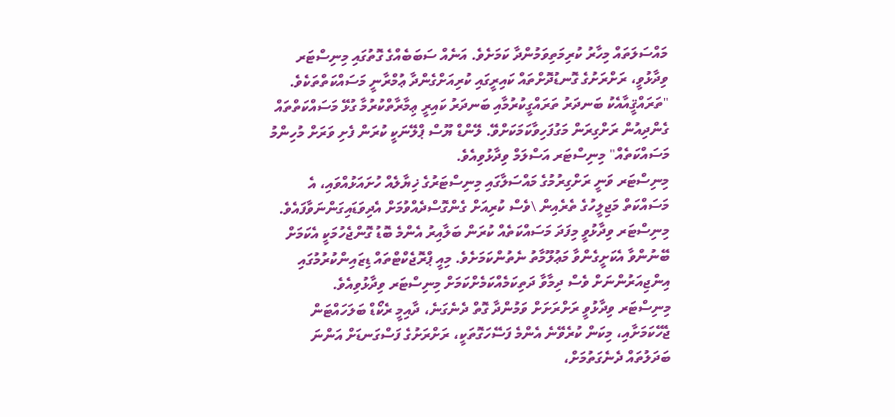މައްސަލަތައް މިހާރު ކުރިމަތިވަމުންދާ ކަމަށެވެ. އަނެއް ސަބަބެއްގެ ގޮތުގައި މިނިސްޓަރ ވިދާޅުވީ، ރަށްރަށުގެ ގޮނޑުދޮށްތައް ކައިރީގައި ކުރިއަށްގެންދާ ޢުމްރާނީ މަސައްކަތްތަކެވެ.
"ތަރައްޤީއާއެކު ބަނދަރު ތަރައްގީކުރުމާއި ބަނދަރު ކައިރީ ޢިމާރާތްކުރުމާ ގުޅޭ މަސައްކަތްތައް ގެންދިއުން ރަށްގިރަން މަގުފަހިވާކަމަކަށްވޭ. ލޭންޑް ޔޫސް ޕްލޭނަކީ ކުރަން ފެށި ވަރަށް މުހިންމު މަސައްކަތެއް" މިނިސްޓަރ އަސްލަމް ވިދާޅުވިއެވެ.
މިނިސްޓަރ ވަނީ ރަށްގިރުމުގެ މައްސަލާގައި މިނިސްޓަރުގެ ޚިޔާލެއް ހުށައަޅުއްވައި، އެ މަސައްކަތް މަޖިލީހުގެ ތެރެއިން \ވެސް ކުރިއަށް ގެންގޮސްދެއްވުމަށް އެދިވަޑައިގަންނަވާފައެވެ. މިނިސްޓަރ ވިދާޅުވީ މިފަދަ މަސައްކަތެއް ކުރަން ބަލާއިރު އެންމެ ބޮޑު ގޮންޖެހުމަކީ އެކަމަށް ބޭނުންވާ އެކަށީގެންވާ މަޢުލޫމާތު ނެތުންކަމަށެވެ. މިއީ ޕްރޮޖެކްޓްތައް ޑިޒައިންކުރުމުގައި އިންޖިއަރުންނަށް ވެސް ދިމާވާ ދަތިކަމެއްކަމެށްކަމަށް މިނިސްޓަރ ވިދާޅުވިއެވެ.
މިނިސްޓަރ ވިދާޅުވީ ރަށްރަށަށް ވަމުންދާ ގޮތް ދެނެގަނެ، ދާއިމީ ރެކޯޑް ބަލަހައްޓަން ޖެހޭކަމަށާއި، މިކަން ކުރެވޭނެ އެންމެ ފަސޭހަގޮތަކީ، ރަށްރަށުގެ ފަސްގަނޑަށް އަންނަ ބަދަލުތައް ދެނެގަތުމަށް،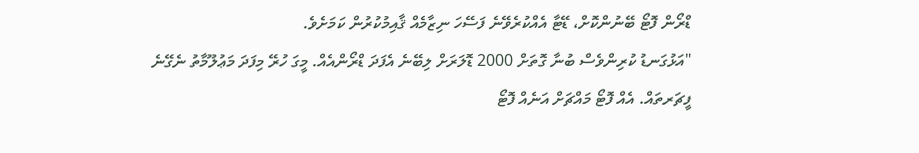ޑްރޯން ފޮޓޯ ބޭނުންކޮށް، ޑޭޓާ އެއްކުރެވޭނެ ފަސޭހަ ނިޒާމެއް ޤާއިމުކުރުން ކަމަށެވެ.
"އަޅުގަނޑު ކުރިންވެސް ބުނާ ގޮތަށް 2000 ޑޮލަރަށް ލިބޭނެ އެފަދަ ޑްރޯންއެއް. މީގަ ހުރޭ މިފަދަ މަޢުލޫމާތު ނެގޭނެ ފީޗަރތައް. އެއް ފޮޓޯ މައްޗަށް އަނެއް ފޮޓޯ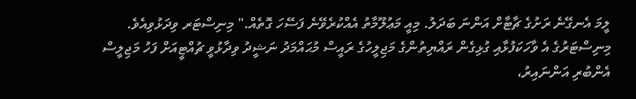ލީމަ އެނގޭނެ ރަށުގެ ޗާޓާށް އަންނަ ބަދަލު. މިއީ މަޢުލޫމާތު އެއްކުރެވޭނެ ފަސޭހަ ގޮތެއް." މިނިސްޓަރ ވިދަޅުވިއެވެ.
މިނިސްޓަރުގެ އެ ވާހަކަފުޅާއި ގުޅިގެން ރައްޔިތުންގެ މަޖިލީހުގެ ރައީސް މުޙައްމަދު ނަޝީދު ވިދާޅުވީ ޗުއްޓީއަށް ފަހު މަޖިލީސް އެންބުރި އަންނައިރު،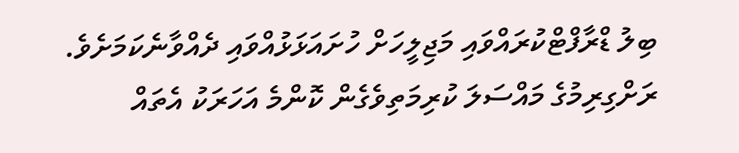ބިލު ޑްރާފްޓްކުރައްވައި މަޖިލީހަށް ހުށައަޅަޅުއްވައި ދެއްވާނެކަމަށެވެ.
ރަށްގިރިމުގެ މައްސަލަ ކުރިމަތިވެގެން ކޮންމެ އަހަރަކު އެތައް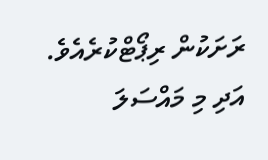ރަށަކުން ރިޕޯޓްކުރެއެވެ. އަދި މި މައްސަލަ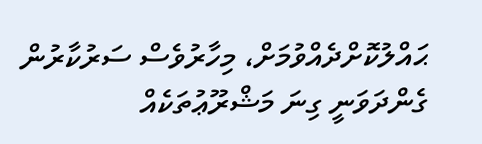ޙައްލުކޮށްދެއްވުމަށް، މިހާރުވެސް ސަރުކާރުން ގެންދަވަނީ ގިނަ މަޝްރޫޢުތަކެއް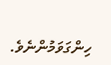ހިންގަވަމުންނެވެ.